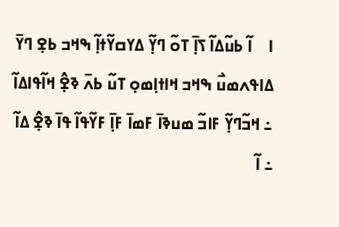ߊ    ߊ߬ ߕߎ߬ߡߊ߬ ߖߊ߲߫ ߠߋ߬ ߣߌ߲߬ ߡߌߛߌ߬ߙߊ߲߬ ߒߞߏ ߕߐ߲ ߣߌ߫ ߡߊߟߍߘߎ߯ ߒߞߏ ߞߊߙߊ߲ߘߋ߲ ߠߎ߬ ߕߍ߫ ߢߐ߲߮ ߞߊ߬ߟߊߡߊ߬ ߸ ߞߏ߬ߣߌ߲߬ ߓߊߏ߬ ߘߎߢߊ߫ ߓߘߊ߫ ߓߊ߲߫ ߓߌ߬ߟߊ߬ ߟߊ߫ ߢߐ߲߮ ߡߊ߬ ߸ ߊ߬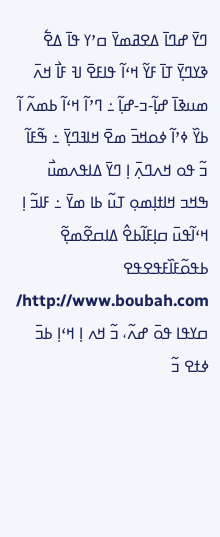ߣߌ߫ ߝߣߊ߫ ߡߐߥߘߌ߫ ߛߴߌ ߟߊ߫ ߡߐ߱ ߢߌߣߌ߲߫ ߠߊ߫ ߓߌ߬ ߞߵߊ߬ ߟߊߓߐ߫ ߊߔ ߓߊ߯ ߞߍ߫ ߘߎߢߊ߫ ߝߊ߲߬-ߏ-ߝߊ߲߬ ߸ ߣߴߊ߬ ߞߵߊ߬ ߕߘߍ߬ ߊ߬ ߕߌ߰ ߦߴߊ߬ ߦߋߞߏ߫ ߘߐ߫ ߞߊߔߣߌ߲߫ ߸ ߒ߬ߓߊ߬ ߏ߬ ߟߋ ߞߍߣߍ߲߫ ߊ߲ ߣߌ߫ ߡߊߟߍߘߎ߯ ߒߞߏ ߞߊߙߊ߲ߘߋ߲ ߠߎ߬ ߕߊ ߘߌ߫ ߸ ߓߊߏ߬ ߊ߲ ߞߵߊ߬ߟߎ߫ ߛߊ߲ߓߊ߬ߕߐ߮ ߡߊߛߐ߬ߘߐ߲߬ ߕߟߋ߬ߓߊ߰ߓߟߐߟߐ http://www.boubah.com/   ߛߌߟߊ ߟߋ߫ ߝߍ߬، ߏ߬ ߞߍ ߊ߲ ߞߵߊ߲ ߕߏ߫ ߦߙߐ ߏ߬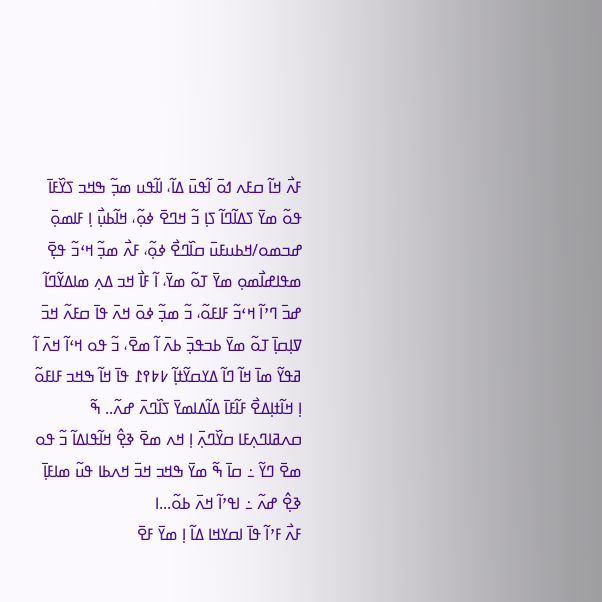ߓߍ߯ ߞߊ߬ ߛߓߍ ߗߋ߫ ߊ߬ߟߎ߫ ߡߊ߬، ߊߊ߬ߟߎ ߘߏ߲߬ ߒߞߏ ߖߌ߰ߓߊ߫ ߟߋ߬ ߘߌ߫ ߖߡߊ߬ߣߊ߬ ߖߊ߲ ߏ߬ ߞߣߐ߫ ߦߋ߲߬، ߞߊ߬ߕߎ߲߯ ߊ߲ ߓߊߘߋ߲߫ ߝߏߘߋ/ߞߕߎߓߎ߫ ߛߊ߰ߣߐ߯ ߦߋ߲߬، ߓߍ߯ ߘߏ߲߬ ߞߵߏ߬ ߟߐ߲߫ ߘߟߊߝߊ߯ߘߋ߲ ߘߌ߫ ߠߋ߬ ߘߌ߫، ߊ߬ ߓߊ߯ ߞߏ ߡߍ߲ ߘߊߡߌ߬ߣߊ߬ ߝߏ߫ ߣߴߊ߬ ߞߵߏ߬ ߓߊߓߋ߬، ߏ߬ ߘߏ߲߬ ߦߋ߫ ߞߍ߫ ߟߊ߫ ߛߓߍ߬ ߞߏ߫ ߜߊ߲ߛߊ߲߫ ߠߋ߬ ߘߌ߫ ߕߏߟߏ߲߫ ߕߍ߫ ߊ߬ ߘߐ߫، ߏ߬ ߟߋ ߞߵߊ߬ ߞߍ߫ ߊ߬ ߥߟߌ߬ ߘߊ߫ ߞߊ߬ ߣߊ߬ ߡߌߛߌ߬ߙߊ߲߬ ߇߈߉߁ ߟߊ߫ ߞߊ߬ ߒߞߏ ߓߊߓߋ߬ ߊ߲ ߞߊ߬ߙߊ߲ߡߐ߯ ߓߊ߬ߓߊ߫ ߡߊ߬ߡߊߘߌ߫ ߖߊ߰ߣߍ߫ ߝߍ߬.. ߒ߬ ߛߍߥߊߣߍ߲ߓߊ ߛߌ߰ߣߍ߲߫ ߊ߲ ߞߍ ߘߐ߫ ߢߐ߲߮ ߞߊ߬ߟߊߡߊ߬ ߏ߬ ߟߋ ߘߐ߫ ߣߌ߬ ߸ ߛߊ߫ ߒ߬ ߘߌ߫ ߒߞߏ ߞߏ߫ ߞߍߕߊ ߟߎ߬ ߘߊߓߊ߲߫ ߢߐ߲߮ ߝߍ߬ ߸ ߊߟߴߊ߬ ߞߍ߫ ߕߋ߬...ߊ
ߓߍ߯ ߓߴߊ߬ ߟߊ߫ ߊߛߌߞߊ ߡߊ߬ ߊ߲ ߘߌ߫ ߓߐ߫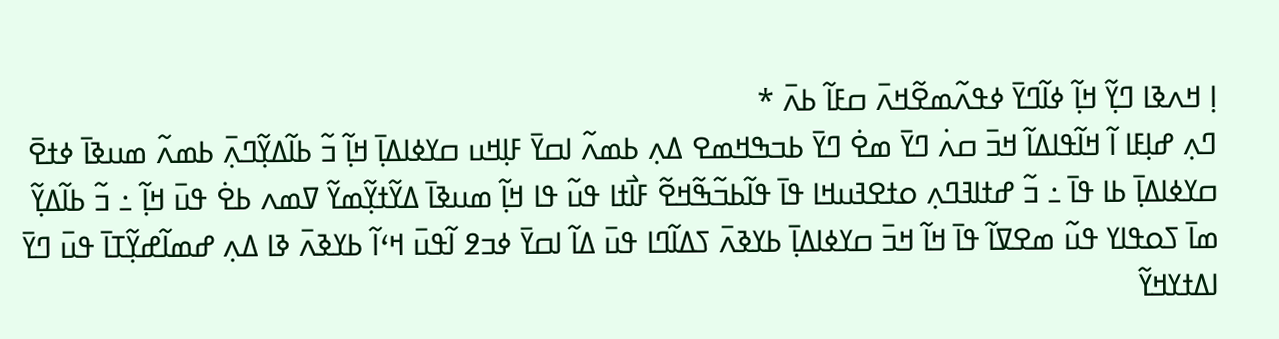ߊ߲ ߞߍߢߊ ߣߌ߲߬ ߞߊ߲߬ ߦߊ߬ߣߌ߫ ߦߟߍ߬ߘߐ߬ߞߍ߫ ߛߓߊ߬ ߕߍ߫ *
ߣߍ߲ ߝߊ߲ߓߊ ߊ߬ ߞߊ߬ߟߊߡߊ߬ ߞߏ߫ ߛߍ߭ ߣߌ߫ ߘߐ߭ ߣߌ߫ ߕߏߒߞߘߐ ߡߍ߲ ߕߘߍ߬ ߊߛߌ߫ ߓߊ߲ߞߎ ߛߌߦߊߡߊ߲߫ ߞߊ߲߬ ߏ߬ ߕߊ߬ߡߌ߲߬ߣߍ߲߫ ߕߘߍ߬ ߘߎߢߊ߫ ߦߙߐ߫ ߛߌߦߊߡߊ߲߫ ߕߊ ߟߊ߫ ߸ ߏ߬ ߝߙߊߔߣߍ߲ ߋߙߐߔߎߞߊ ߟߊ߫ ߟߊ߬ߕߏ߬ߒ߬ߞߐ߬ ߓߊ߯ߙߊ ߟߎ߬ ߟߊ ߞߊ߲߬ ߘߎߢߊ߫ ߡߌ߬ߙߌ߲߬ߘߌ߬ ߜߘߍ ߕߐ߭ ߟߎ߫ ߞߊ߲߬ ߸ ߏ߬ ߕߊ߬ߡߌ߲߬ ߘߊ߫ ߖߋߟߊߌ ߟߎ߬ ߘߐߜߊ߬ ߟߊ߫ ߞߊ߬ ߞߏ߫ ߛߌߦߊߡߊ߲߫ ߕߌߢߍ߫ ߖߡߊ߬ߣߊ ߟߎ߫ ߡߊ߬ ߊߛߌ߫ ߦߏ߶ ߊ߬ߟߎ߫ ߞߵߊ߬ ߕߌߢߍ߫ ߢߊ ߡߍ߲ ߝߘߊ߬ߝߌ߲߬ߠߊ߫ ߟߎ߫ ߣߌ߫ ߊߡߙߌߞߌ߬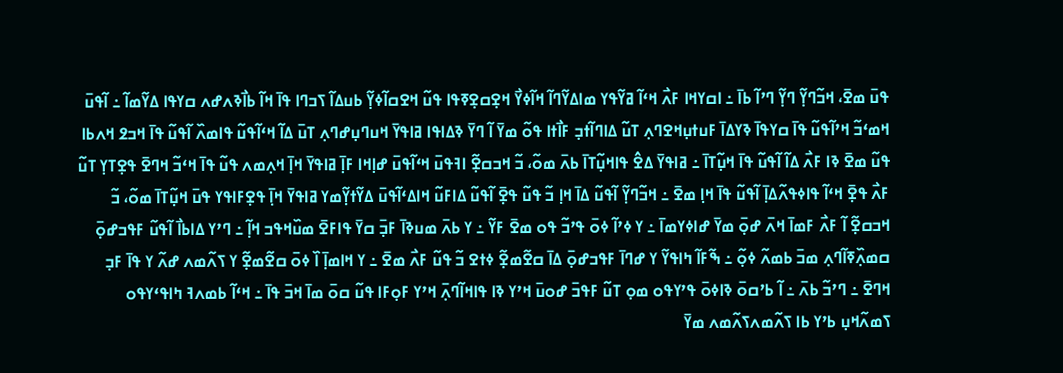ߟߎ߫ ߘߐ߫، ߞߏ߬ߣߌ߲߬ ߣߌ߲߬ ߣߴߊ߬ ߕߊ߫ ߸ ߊߛߌߞߊ ߓߍ߯ ߞߵߊ߬ ߥߌ߬ߟߌ ߘߊߡߌ߬ߣߊ߬ ߞߊ߬ߦߌ߯ ߞߐ߲ߛߐ߲ߧߟߊ ߟߎ߬ ߞߐߛߊ߬ߦߌ߲߬ ߕߎߡߊ߬ ߖߏߣߊ ߟߊ߫ ߞߊ߬ ߕߊ߯ߢߍߝߍ ߛߌߟߊ ߡߌ߬ߘߊ߬ ߸ ߊ߬ߟߎ߫ ߞߘߵߏ߬ ߞߴߊ߬ߟߎ߬ ߟߊ߫ ߛߌߟߊ߫ ߢߌߡߊ߫ ߓߎߙߎ߲ߞߐߣߍ߲ ߠߎ߬ ߡߊߣߊ߬ߙߏ߲ ߓߊ߯ߙߊ ߟߋ߬ ߘߌ߫ ߊ߬ ߣߌ߫ ߢߡߊߟߊ ߥߊߟߌ߫ ߞߎߣߎ߲ߝߣߍ߲ ߠߎ߫ ߡߊ߬ ߞߵߊ߬ߟߎ߬ ߟߊߘߍ߰ ߊ߬ߟߎ߬ ߟߊ߫ ߞߏ߶ ߞߍߕߊ ߟߎ߬ ߘߐ߫ ߢߊ ߓߍ߯ ߡߊ߬ ߊ߬ߟߎ߬ ߟߊ߫ ߞߎ߲߬ߠߊ߫ ߸ ߥߊߟߌ߫ ߡߐ߮ ߟߊߞߎ߲߬ߠߊ߫ ߕߍ߫ ߘߋ߬، ߏ߬ ߞߏߛߐ߲߬ ߊߔߟߎ߫ ߞߵߊ߬ߟߎ߫ ߝߊ߲ߞߊ ߓߊ߲߫ ߥߊߟߌ߫ ߞߊ߲߫ ߞߍ߲ߘߍ ߟߎ߬ ߟߊ߫ ߞߵߏ߬ ߞߣߐ߫ ߟߐ߲ߠߌ߲ ߠߎ߬ ߓߍ߯ ߟߐ߲߫ ߞߵߊ߬ ߟߊߦߟߍ߬ߡߊ߲߫ ߊ߬ߟߎ߬ ߟߊ߫ ߞߊ߲ ߘߐ߫ ߸ ߞߏ߬ߣߌ߲߬ ߊ߬ߟߎ߬ ߡߊ߫ ߞߊ߲ ߏ߬ ߟߎ߬ ߟߐ߲߫ ߊ߬ߟߎ߬ ߡߊߓߎ߬ ߞߊߡߵߊ߬ߟߎ߫ ߡߌ߬ߙߌ߲߬ߘߌ ߥߊߟߌ߫ ߞߊ߲߫ ߟߐ߲ߓߊߟߌ ߟߎ߫ ߞߎ߲߬ߠߊ߫ ߘߋ߬، ߏ߬ ߞߏߛߐ߲߬ ߊ߬ ߓߍ߯ ߓߘߊ߫ ߞߍ߫ ߝߋ߲߫ ߘߌ߫ ߝߊߦߌߘߊ߫ ߸ ߌ ߦߴߊ߬ ߦߋ߫ ߟߴߏ߬ ߟߋ ߘߐ߫ ߓߌ߬ ߸ ߌ ߕߍ߫ ߘߎߢߊ߫ ߓߏ߲߫ ߛߌ߫ ߟߊߓߐ߫ ߘߎ߰ߞߟߏ ߞߊ߲߬ ߸ ߣߴߌ ߡߊߕߊ߯ ߊ߬ߟߎ߬ ߓߟߏߝߋ߲߫ ߛߘߍ߲߰ߧߊ߬ߣߍ߲ ߘߏ߫ ߕߘߍ߬ ߦߋ߲߬ ߸ ߒ߬ߓߊ߬ ߤߊߟߌ߬ ߌ ߝߣߊ߫ ߓߟߏߝߋ߲߫ ߡߊ߫ ߛߐ߬ߘߐ߲߬ ߦߙߐ ߏ߬ ߟߎ߬ ߓߍ߯ ߘߐ߫ ߸ ߌ ߞߊߘߊ߲߫ ߊ߰ ߦߋ߫ ߛߐ߬ߘߐ߲߬ ߌ ߖߍ߬ߘߍ ߝߍ߬ ߌ ߟߊ߫ ߓߏ߲ ߞߣߐ߫ ߸ ߣߴߏ߬ ߕߍ߫ ߸ ߊ߬ ߕߴߛߋ߫ ߢߊߦߋ߫ ߟߴߌߟߋ ߘߋ߲ ߠߎ߬ ߓߟߏ߫ ߝߋߎ߫ ߞߴߌ ߢߊ ߟߊߞߊ߬ߣߍ߲߫ ߞߴߌ ߓߋ߲ߓߊ ߟߎ߬ ߛߋ߫ ߘߊ߫ ߞߏ߫ ߟߊ߫ ߸ ߞߵߊ߬ ߕߘߍߔ ߤߊߟߵߌߟߋ ߖߘߍ߬ߞߎ߲ ߕߴߌ ߕߊ ߖߍ߬ߘߍߖߍ߬ߘߍ ߘߌ߫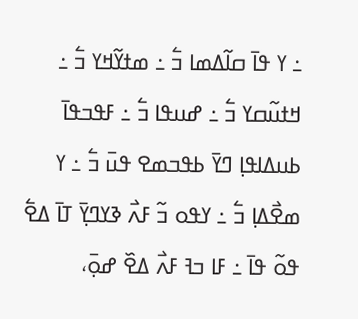߸ ߌ ߟߊ߫ ߛߊ߬ߡߘߊ ߏ߱ ߸ ߘߙߌ߬ߞߌ ߏ߱ ߸ ߞߙߎ߬ߛߌ ߏ߱ ߸ ߝߎߟߊ ߏ߱ ߸ ߓߟߏߟߊ߫ ߕߎߡߊߟߊ߲ ߣߌ߫ ߕߟߏߘߐ ߟߎ߫ ߏ߱ ߸ ߌ ߘߐ߯ߡߊ߲ ߏ߱ ߸ ߌߟߋ ߏ߬ ߓߍ߯ ߢߌߣߌ߲߫ ߠߊ߫ ߡߐ߱ ߟߋ߬ ߟߊ߫ ߸ ߓߊ ߏߔ ߓߍ߯ ߡߐ߰ ߝߋ߲߫،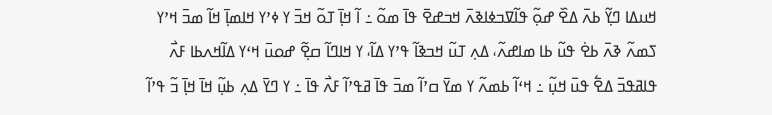ߞߎߡߊ ߣߌ߲߬ ߕߍ߫ ߡߐ߰ ߝߋ߲߬ ߟߊ߬ߜߏߦߊߢߍ߫ ߞߏߝߐ߫ ߟߊ߫ ߘߋ߬ ߸ ߊ߬ ߞߊ߲߫ ߠߋ߬ ߞߏ߫ ߌ ߦߴߌ ߞߊߘߊ߲߫ ߞߊ߬ ߘߏ߫ ߞߴߌ ߖߘߍ߬ ߢߍ߫ ߕߐ߭ ߟߎ߬ ߕߊ ߘߊߝߍ߬، ߡߍ߲ ߠߎ߬ ߞߏߢߊ߬ ߟߴߌ ߡߊ߬، ߌ ߞߊߣߊ߬ ߛߐ߲߬ ߝߋߎ߫ ߞߵߌ ߡߊ߬ߞߍߕߊ ߓߍ߯ ߟߊߥߟߏ߫ ߡߐ߱ ߟߎ߫ ߞߎ߲߬ ߸ ߞߵߊ߬ ߕߘߍ߬ ߌ ߘߌ߫ ߛߴߊ߬ ߘߏ߫ ߟߊ߫ ߥߟߴߊ߬ ߓߍ߯ ߟߊ߫ ߸ ߌ ߣߌ߫ ߡߍ߲ ߕߎ߲߬ ߞߊ߫ ߞߊ߲߫ ߏ߬ ߟߴߊ߬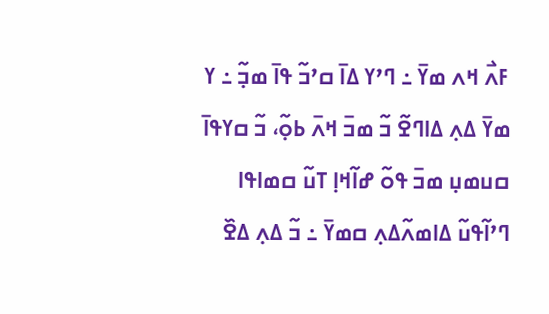ߓߍ߯ ߞߍ ߘߌ߫ ߸ ߣߴߌ ߡߊ߫ ߛߴߏ߬ ߟߊ߫ ߘߏ߲߬ ߸ ߌ ߘߌ߫ ߡߍ߲ ߡߊߣߐ߬ ߏ߬ ߘߏ߫ ߞߍ߫ ߕߋ߲߬، ߏ߬ ߛߌߟߊ߫ ߛߎߘߎ߲ ߘߏ߫ ߟߋ߬ ߝߊ߬ߞߊ߲ ߠߎ߬ ߛߘߊߟߊ ߣߴߊ߬ߟߎ߬ ߡߊߘߍ߬ߡߍ߲ ߛߘߌ߫ ߸ ߏ߬ ߡߍ߲ ߡߐ߰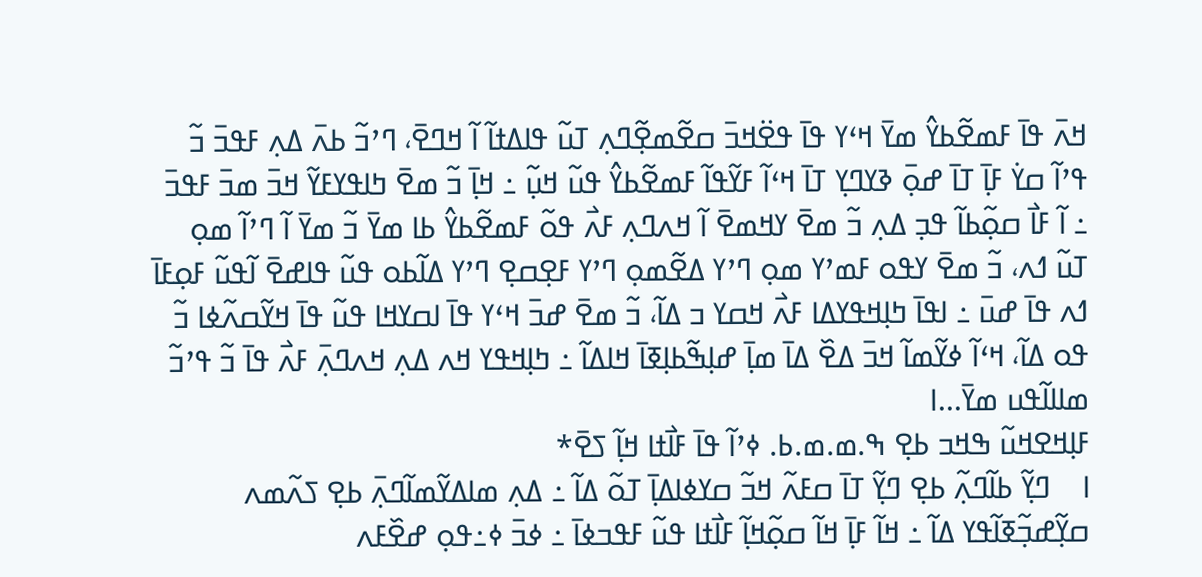ߞߍ߫ ߟߊ߫ ߓߘߐ߬ߕߌ߮ ߘߌ߫ ߞߵߌ ߟߊ߫ ߟߐ߳ߞߏ߫ ߛߐ߬ߘߐ߲߬ߣߍ߲ ߠߎ߬ ߟߊߡߙߊ߬ ߊ߬ ߞߣߐ߫، ߣߴߏ߬ ߕߍ߫ ߡߍ߲ ߓߟߏ߫ ߏ߬ ߟߴߊ߬ ߛߌ߭ ߓߊ߲߫ ߠߊ߫ ߝߋ߲߫ ߢߌߣߌ߲ ߠߊ߫ ߞߵߊ߬ ߓߌ߬ߟߊ߬ ߓߘߐ߬ߕߌ߮ ߟߎ߬ ߞߎ߲߬ ߸ ߞߊ߲߫ ߏ߬ ߘߐ߫ ߤߊߟߌߓߌ߬ ߞߏ߫ ߘߏ߫ ߓߟߏ߫ ߸ ߊ߬ ߓߊ߯ ߛߋ߲߬ߕߊ߬ ߟߏ߲ ߡߍ߲ ߏ߬ ߘߐ߫ ߌߞߘߐ߫ ߊ߬ ߞߍߣߍ߲ ߓߍ߯ ߟߋ߬ ߓߘߐ߬ߕߌ߮ ߕߊ ߘߌ߫ ߏ߬ ߘߌ߫ ߊ߬ ߣߴߊ߬ ߘߋ߲ ߠߎ߬ ߗߍ، ߏ߬ ߘߐ߫ ߌߟߋ ߓߘߴߌ ߘߋ߲ ߣߴߌ ߡߐ߬ߘߋ߲ ߣߴߌ ߓߐ߲ߛߐ߲ ߣߴߌ ߡߊ߬ߕߋ ߟߎ߬ ߟߊߝߐ߫ ߊ߬ߟߎ߬ ߓߋ߲ߓߊ߫ ߗߍ ߟߊ߫ ߝߎ߫ ߸ ߊߟߊ߫ ߤߊ߲ߞߟߌߡߊ ߓߍ߯ ߞߛߌ ߏ ߡߊ߬، ߏ߬ ߘߐ߫ ߝߏ߫ ߞߵߌ ߟߊ߫ ߊߛߌߞߊ ߟߎ߬ ߟߊ߫ ߞߌ߬ߛߍ߬ߦߊ ߏ߬ ߟߋ ߡߊ߬، ߞߵߊ߬ ߦߌ߬ߘߊ߬ ߞߏ߫ ߡߐ߰ ߡߊ߫ ߘߊ߲߫ ߝߊ߲ߒ߬ߕߊ߲ߧߊ߫ ߞߊߡߊ߬ ߸ ߤߊ߲ߞߟߌ ߞߍ ߡߍ߲ ߞߍߣߍ߲߫ ߓߍ߯ ߟߊ߫ ߏ߬ ߟߴߏ߬ ߘߊߊߊ߬ߟߎ ߘߌ߫...ߊ
ߓߊ߲ߞߐߞߎ߬ ߒߞߏ ߕߐ߲ ߒ.ߘ.ߘ.ߕ. ߦߴߊ߬ ߟߊ߫ ߓߊ߯ߙߊ ߞߊ߲߬ ߖߐ߫*
ߊ    ߣߌ߲߬ ߕߊ߬ߣߍ߲߬ ߕߐ߲ ߣߌ߲߬ ߠߊ߫ ߛߓߍ߬ ߞߏ߬ ߛߌߦߊߡߊ߲߫ ߠߋ߬ ߡߊ߬ ߸ ߡߍ߲ ߘߊߡߌ߬ߘߊ߬ߣߍ߲߫ ߕߐ߲ ߖߍ߬ߘߍ ߛߌ߲߬ߝߏ߲߬ߧߊ߬ߟߌ ߡߊ߬ ߸ ߞߊ߬ ߓߊ߲߫ ߞߊ߬ ߛߋ߲߬ߞߊ߲߬ ߓߊ߯ߙߊ ߟߎ߬ ߓߟߏߦߊ߫ ߸ ߦߏ߫ ߦ߸ߟߋ߲ ߝߐ߰ߓߍ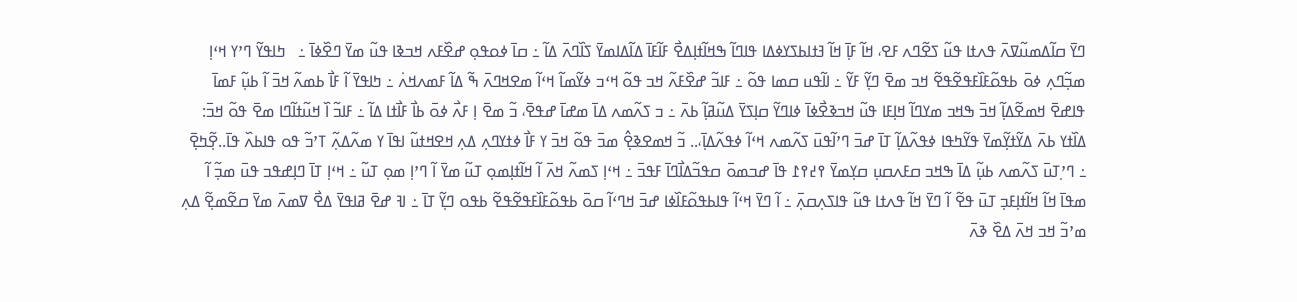ߣߌ߫ ߛߊ߬ߡߘߎ߬ߜߍ߫ ߟߍߙߊ ߟߎ߬ ߖߐ߬ߣߍ ߓߐ، ߞߊ߬ ߓߊ߲߫ ߞߊ߬ ߔߙߊߕߖߌߦߡߊ ߟߊߣߊ߬ ߒߞߊ߬ߙߊ߲ߡߐ߯ ߓߊ߬ߓߊ߫ ߡߊ߬ߡߊߘߌ߫ ߖߊ߰ߣߍ߫ ߡߊ߬ ߸ ߛߊ߫ ߦߋߟߋ߲ ߝߐ߰ߓߍ ߞߏߢߊ ߟߎ߬ ߘߌ߫ ߣߐ߰ߦߊ߫ ߸   ߤߊߟߌ߬ ߣߴߌ ߞߵߊ߲ ߘߏ߲߬ߣߍ߲ ߦߋ߫ ߕߟߋ߬ߓߊ߰ߓߟߐ߬ߟߐ߬ ߞߏ ߘߐ߫ ߣߌ߲߬ ߓߌ߬ ߸ ߊߊ߬ߟߎ ߛߘߊ ߟߋ߬ ߸ ߓߊߏ߬ ߝߐ߰ߓߍ߬ ߞߏ ߟߋ߬ ߞߵߏ ߦߌ߬ߘߊ߬ ߞߵߊ߬ ߘߐߞߣߍ߫ ߒ߬ ߡߊ߬ ߓߘߍߞߍ߭ ߸ ߤߊߟߌ߫ ߊ߬ ߓߊ߯ ߕߘߍ߬ ߞߏ߫ ߊ߬ ߕߎ߲߬ ߓߘߊ߫ ߟߊߝߐ߫ ߞߘߐ߬ߡߊ߲߬ ߞߏ߫ ߒߞߏ ߘߌߣߊ߬ ߞߊ߲ߓߊ ߟߎ߬ ߞߏߢߐ߯ߦߊ߫ ߦߊߣߌ߬ ߛߊ߲ߖߌ߫ ߡߎ߬ߥߊ߲߬ ߕߍ߫ ߸ ߏ ߖߍ߬ߘߍ ߡߊ߫ ߘߝߊ߫ ߝߟߐ߫، ߏ߬ ߘߐ߫ ߊ߲ ߓߍ߯ ߦߋ߫ ߕߊ߯ ߓߊ߯ߙߊ ߡߊ߬ ߸ ߓߊߏ߬ ߊ߰ ߞߎ߬ߙߊ߬ߣߊ ߘߐ߫ ߟߋ߬ ߞߏ߫: ߡߊ߰ߙߌ ߕߍ߫ ߡߌ߬ߙߌ߲߬ߘߌ߫ ߟߌ߬ߤߟߊ ߦߟߍ߬ߡߊ߲߬ ߠߊ߫ ߝߏ߫ ߣߴߊ߬ߟߎ߫ ߖߍ߬ߘߍ ߞߵߊ߬ ߦߟߍ߬ߡߊ߲߫،.. ߏ߬ ߞߘߐߢߐ߲߮ ߘߏ߫ ߟߋ߬ ߞߏ߫ ߌ ߓߊ߯ ߦߙߌߣߍ߲ ߡߍ߲ ߞߐߞߙߎ߬ ߊߟߊ߫ ߌ ߘߍ߬ߡߍ߲߬ ߠߴߏ߬ ߟߋ ߟߊߕߍ߰ ߟߊ߫..ߐ߲߬ߤߐ߲߫ ߸ ߣߴ߲ߠߎ߫ ߖߍ߬ߘߍ ߕߎ߲߬ ߡߊ߫ ߒߞߏ ߛߓߍߛߎ߲ ߛߌ߲ߘߌ߫ ߉߄߉߁ ߟߊ߫ ߝߏߘߋ߫ ߛߟߏ߬ߡߊ߯ߣߊ߫ ߓߟߏ߫ ߸ ߞߵߊ߲ ߖߘߍ߬ ߞߍ߫ ߊ߬ ߞߊ߬ߙߊ߲ߘߋ߲ ߠߎ߬ ߘߌ߫ ߊ߬ ߣߴߊ߲ ߘߋ߲ ߠߎ߬ ߸ ߞߵߊ߲ ߠߊ߫ ߣߊ߲ߝߟߏ ߟߎ߫ ߘߏ߲߬ ߊ߬ ߘߟߊ߫ ߞߊ߬ ߞߊ߬ߙߊ߲ߓߏ߲ ߠߎ߫ ߟߐ߬ ߊ߬ ߣߌ߫ ߞߊ߬ ߟߍߙߊ ߟߎ߬ ߟߊߖߍ߲ߛߍ߲߫ ߸ ߊ߬ ߣߌ߫ ߞߵߊ߬ ߟߊߕߟߋ߬ߓߊ߰ߦߊ ߝߏ߫ ߞߣߵߊ߬ ߛߋ߫ ߕߟߋ߬ߓߊ߰ߓߟߐ߬ߟߐ߬ ߕߟߋ ߣߌ߲߬ ߠߊ߫ ߸ ߊߔ ߝߐ߫ ߥߊߟߌ߫ ߡߐ߯ ߜߘߍ߫ ߘߌ߫ ߛߐ߬ߘߐ߲߬ ߡߍ߲ ߘߴߏ߬ ߞߏ ߞߍ߫ ߡߐ߰ ߢߍ߫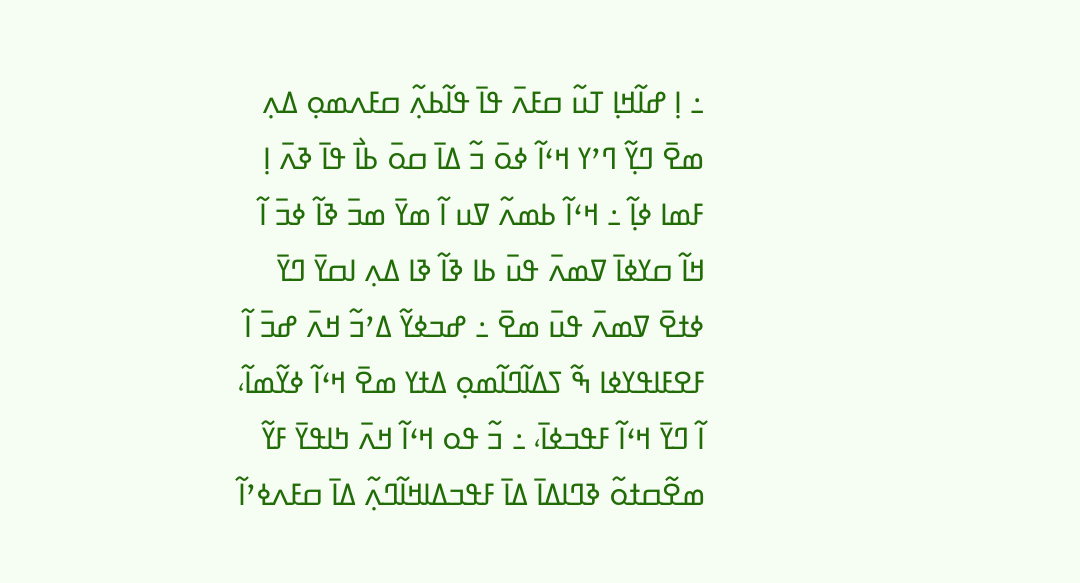߸ ߊ߲ ߝߊ߬ߞߊ߲ ߠߎ߬ ߛߓߍ߫ ߟߊ߫ ߟߊ߬ߕߍ߲߬ ߛߓߍߘߋ߲ ߡߍ߲ ߘߐ߫ ߣߌ߲߬ ߣߴߌ ߞߵߊ߬ ߦߋ߫ ߏ߬ ߡߊ߫ ߛߋ߫ ߕߊ߯ ߟߊ߫ ߢߍ߫ ߊ߲ ߓߘߊ ߦߊ߲߬ ߸ ߞߵߊ߬ ߕߘߍ߬ ߜߎ ߊ߬ ߘߌ߫ ߘߏ߫ ߢߊ߬ ߦߏ߫ ߊ߬ ߞߊ߬ ߛߌߦߊ߫ ߜߘߍ߫ ߟߎ߫ ߕߊ ߢߊ߬ ߢߊ ߡߍ߲ ߊߛߌ߫ ߣߌ߫ ߦߙߐ߫ ߜߘߍ߫ ߟߎ߫ ߘߐ߫ ߸ ߝߏߦߌ߬ ߡߴߏ߬ ߞߍ߫ ߝߏ߫ ߊ߬ ߓߐߓߊߟߌߦߊ ߒ߬ ߖߡߊ߬ߣߊ߬ߘߋ߲ ߡߙߌ ߘߐ߫ ߞߵߊ߬ ߦߌ߬ߘߊ߬، ߊ߬ ߣߌ߫ ߞߵߊ߬ ߓߟߏߦߊ߫، ߸ ߏ߬ ߟߋ ߞߵߊ߬ ߞߍ߫ ߤߊߟߌ߫ ߓߌ߬ ߘߐ߬ߛߙߋ߬ ߢߣߊߡߊ߫ ߡߊ߫ ߓߟߏߡߊߞߊ߬ߣߍ߲߬ ߡߊ߫ ߛߓߍߦߴߊ߬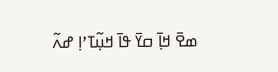ߘߐ߫ ߞߊ߲߫ ߛߌ߫ ߟߊ߫ ߞߎ߲߬ߠߴߊ߲ ߝߍ߬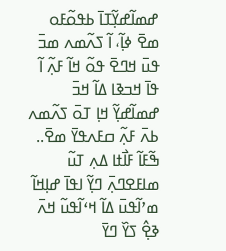ߝߘߊ߬ߝߌ߲߬ߠߊ߫ ߕߟߋ߬ߓߋ ߘߐ߫ ߦߊ߲߬، ߊ߬ ߖߍ߬ߘߍ ߘߏ߫ ߟߎ߫ ߞߣߐ߫ ߟߋ߬ ߞߊ߬ ߓߍ߲߬ ߊ߬ ߟߊ߫ ߞߏߢߊ ߡߊ߬ ߞߏ߫ ߝߘߊ߬ߝߌ߲߬ ߞߊ߲ ߠߋ߫ ߖߍ߬ߘߍ ߕߍ߫ ߓߍ߲߬ ߛߓߍߟߌ߫ ߘߐ߫.. ߒ߬ߓߊ߬ ߓߊ߯ߙߊ ߡߍ߲ ߠߎ߬ ߘߊߓߐߣߍ߲߫ ߣߌ߲߬ ߊߟߊ߫ ߝߊ߲ߞߊ߬ ߘߴߊ߬ߟߎ߫ ߡߊ߬ ߞߵߊ߬ߟߎ߬ ߞߍ߫ ߢߐ߲߮ ߖߌ߰ ߣߌ߫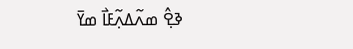ߢߐ߲߮ ߘߍ߬ߡߍ߲߬ߓߊ߯ ߘߌ߫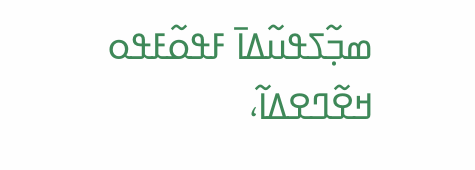ߘߏ߲߬ߖߟߎ߬ߡߊ߫ ߓߟߋ߬ߓߟߋ ߞߐ߬ߣߐߡߊ߬،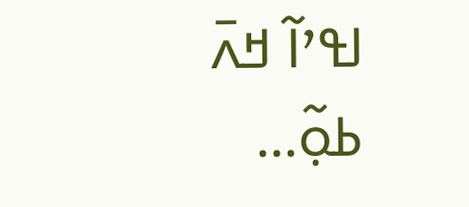ߊߟߴߊ߬ ߞߍ߫ ߕߋ߲߬...